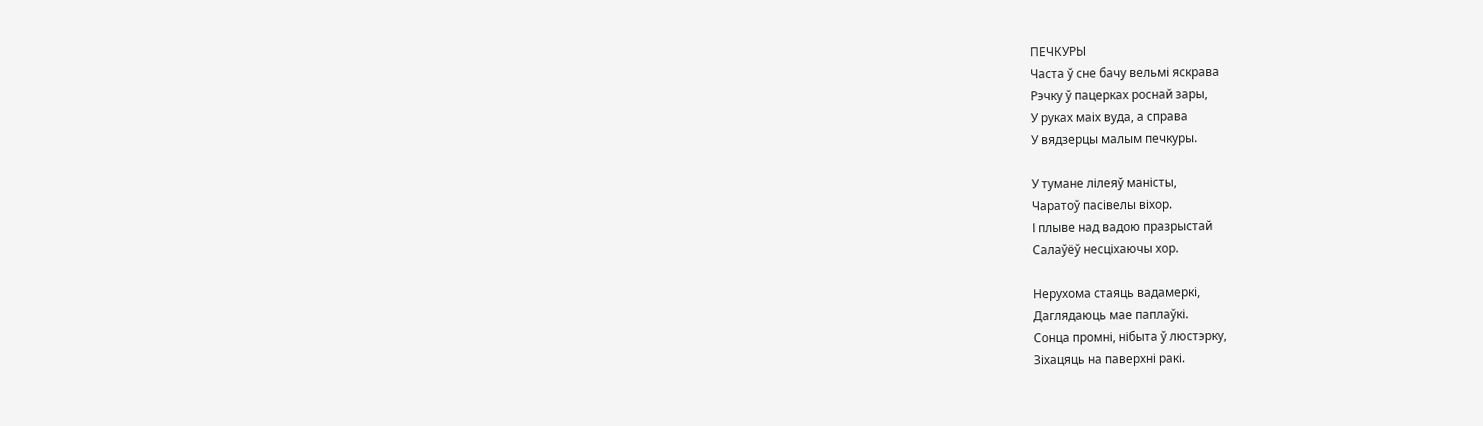ПЕЧКУРЫ
Часта ў сне бачу вельмі яскрава
Рэчку ў пацерках роснай зары,
У руках маіх вуда, а справа
У вядзерцы малым печкуры.

У тумане лілеяў маністы,
Чаратоў пасівелы віхор.
І плыве над вадою празрыстай
Салаўёў несціхаючы хор.

Нерухома стаяць вадамеркі,
Даглядаюць мае паплаўкі.
Сонца промні, нібыта ў люстэрку,
Зіхацяць на паверхні ракі.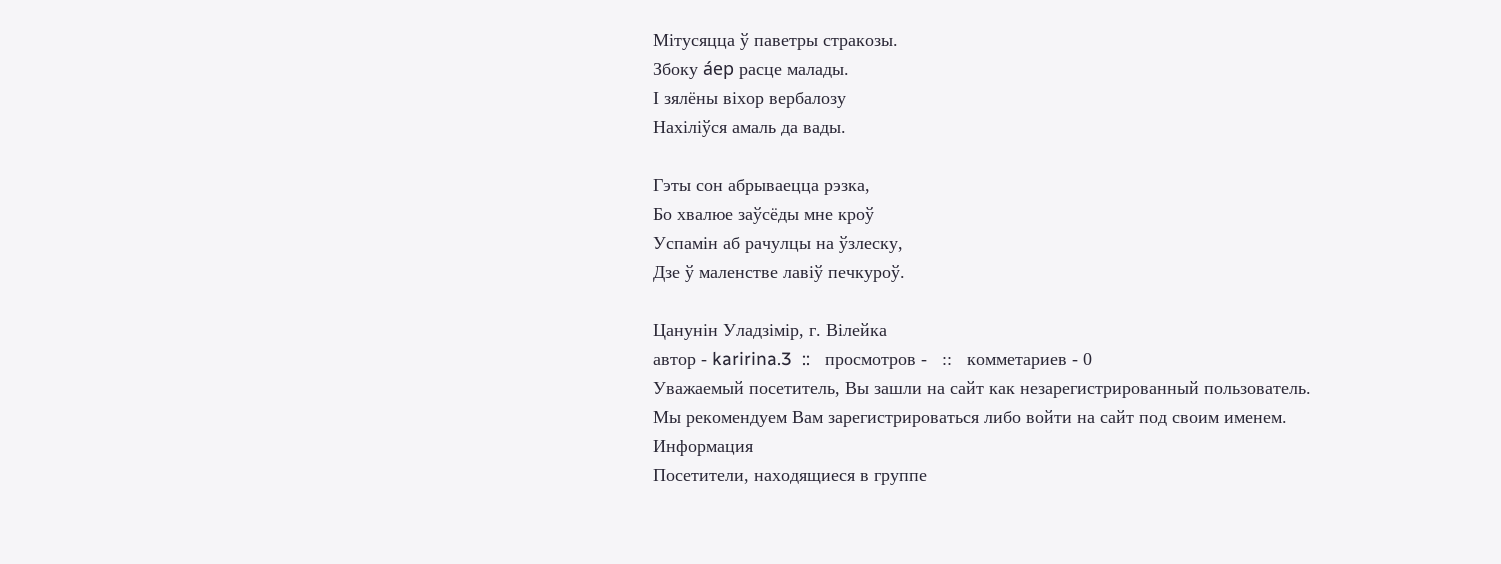Мітусяцца ў паветры стракозы.
Збоку а́ер расце малады.
І зялёны віхор вербалозу
Нахіліўся амаль да вады.

Гэты сон абрываецца рэзка,
Бо хвалюе заўсёды мне кроў
Успамін аб рачулцы на ўзлеску,
Дзе ў маленстве лавіў печкуроў.

Цанунін Уладзімір, г. Вілейка
автор - karirina.3  ::   просмотров -   ::   комметариев - 0
Уважаемый посетитель, Вы зашли на сайт как незарегистрированный пользователь.
Мы рекомендуем Вам зарегистрироваться либо войти на сайт под своим именем.
Информация
Посетители, находящиеся в группе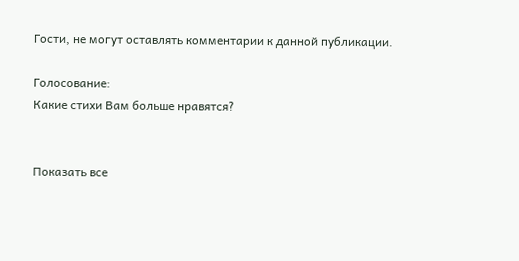Гости, не могут оставлять комментарии к данной публикации.

Голосование:
Какие стихи Вам больше нравятся?


Показать все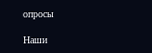опросы

Наши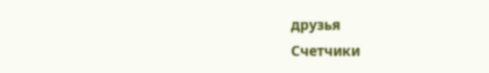друзья
Счетчики